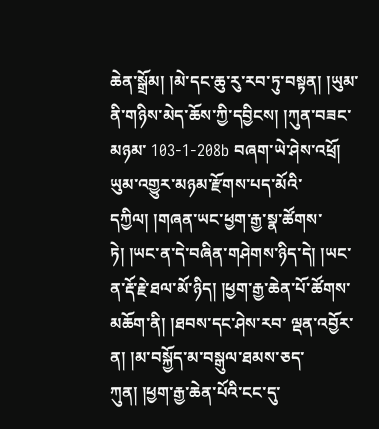ཆེན་སྒྲོམ། །མེ་དང་ཆུ་རུ་རབ་ཏུ་བསྟན། །ཡུམ་ནི་གཉིས་མེད་ཆོས་ཀྱི་དབྱིངས། །ཀུན་བཟང་མཉམ་ 103-1-208b བཞག་ཡེ་ཤེས་འཕྲོ། ཡུམ་འགྱུར་མཉམ་རྫོགས་པད་མོའི་དཀྱིལ། །གཞན་ཡང་ཕྱག་རྒྱ་སྣ་ཚོགས་ཏེ། །ཡང་ན་དེ་བཞིན་གཤེགས་ཉིད་དེ། །ཡང་ན་རྡོ་རྗེ་ཐལ་མོ་ཉིད། །ཕྱག་རྒྱ་ཆེན་པོ་ཚོགས་མཆོག་ནི། །ཐབས་དང་ཤེས་རབ་ ལྡན་འབྱོར་ན། །མ་བསྐྱོད་མ་བསྒུལ་ཐམས་ཅད་ཀུན། །ཕྱག་རྒྱ་ཆེན་པོའི་ངང་དུ་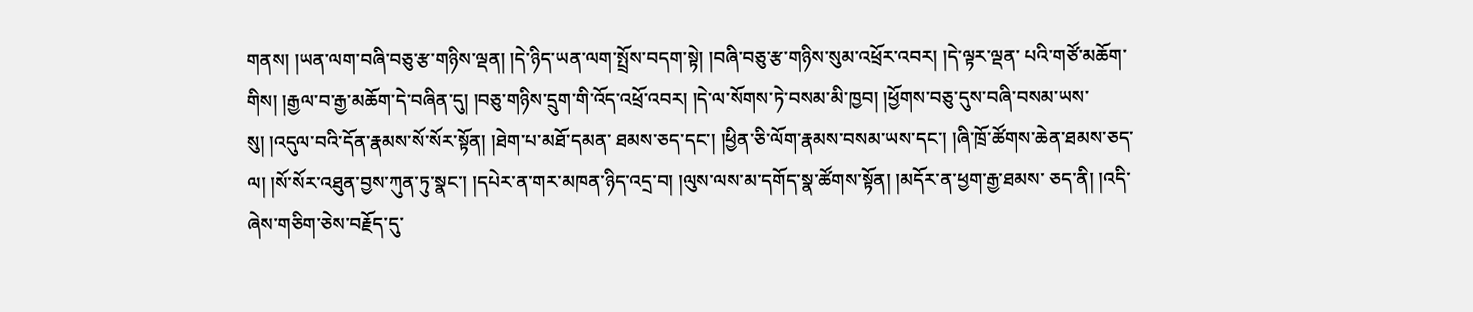གནས། །ཡན་ལག་བཞི་བཅུ་རྩ་གཉིས་ལྡན། །དེ་ཉིད་ཡན་ལག་སྤྲོས་བདག་སྟེ། །བཞི་བཅུ་རྩ་གཉིས་སུམ་འཕྲོར་འབར། །དེ་ལྟར་ལྡན་ པའི་གཙོ་མཆོག་གིས། །རྒྱལ་བ་རྒྱ་མཆོག་དེ་བཞིན་དུ། །བཅུ་གཉིས་དྲུག་གི་འོད་འཕྲོ་འབར། །དེ་ལ་སོགས་ཏེ་བསམ་མི་ཁྱབ། །ཕྱོགས་བཅུ་དུས་བཞི་བསམ་ཡས་སུ། །འདུལ་བའི་དོན་རྣམས་སོ་སོར་སྟོན། །ཐེག་པ་མཐོ་དམན་ ཐམས་ཅད་དང་། །ཕྱིན་ཅི་ལོག་རྣམས་བསམ་ཡས་དང་། །ཞི་ཁྲོ་ཚོགས་ཆེན་ཐམས་ཅད་ལ། །སོ་སོར་འཐུན་བྱས་ཀུན་ཏུ་སྣང་། །དཔེར་ན་གར་མཁན་ཉིད་འདྲ་བ། །ལུས་ལས་མ་དགོད་སྣ་ཚོགས་སྟོན། །མདོར་ན་ཕྱག་རྒྱ་ཐམས་ ཅད་ནི། །འདི་ཞེས་གཅིག་ཅེས་བརྗོད་དུ་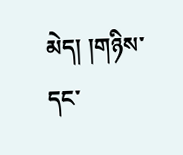མེད། །གཉིས་དང་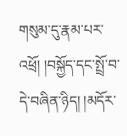གསུམ་དུ་རྣམ་པར་འཕྲོ། །བསྐྱོད་དང་སྤྲོ་བ་དེ་བཞིན་ཉིད། །མདོར་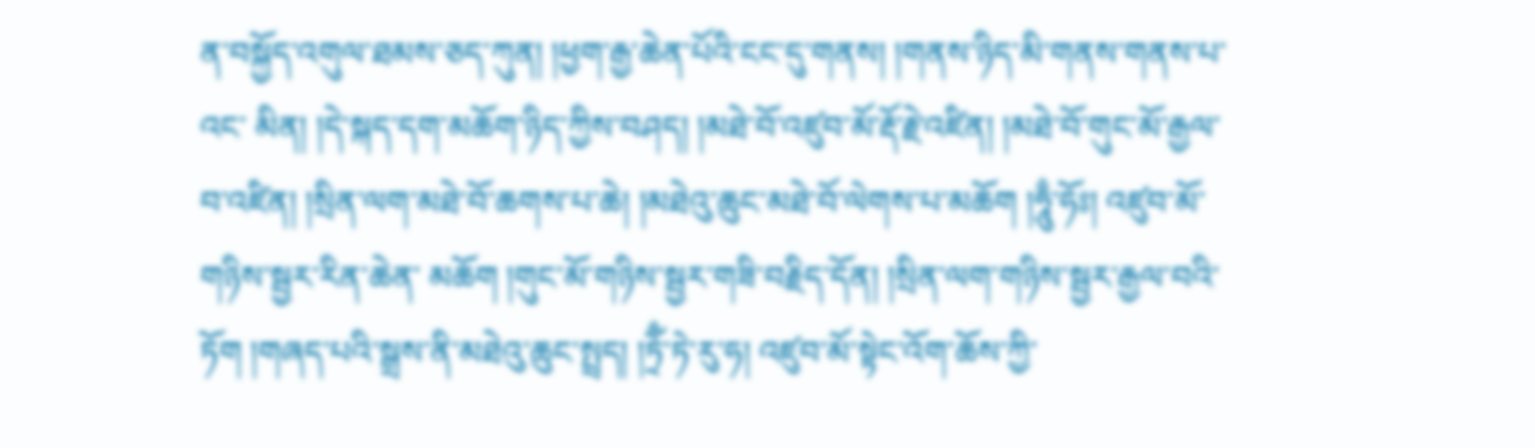ན་བསྐྱོད་འགུལ་ཐམས་ཅད་ཀུན། །ཕྱག་རྒྱ་ཆེན་པོའི་ངང་དུ་གནས། །གནས་ཉིད་མི་གནས་གནས་པ་འང་ མིན། །དེ་སྐད་དག་མཆོག་ཉིད་ཀྱིས་བཤད། །མཐེ་བོ་འཛུབ་མོ་རྡོ་རྗེ་འཛིན། །མཐེ་བོ་གུང་མོ་རྒྱལ་བ་འཛིན། །སྲིན་ལག་མཐེ་བོ་ཆགས་པ་ཆེ། །མཐེའུ་ཆུང་མཐེ་བོ་ལེགས་པ་མཆོག །ཧཱུྃ་ཧོཿ། འཛུབ་མོ་གཉིས་སྦྱར་རིན་ཆེན་ མཆོག །གུང་མོ་གཉིས་སྦྱར་གཟི་བརྗིད་དོན། །སྲིན་ལག་གཉིས་སྦྱར་རྒྱལ་བའི་ཏོག །གཞད་པའི་སྒྲས་ནི་མཐེའུ་ཆུང་སྤྲད། །ཏྲོྃ་ཏེ་རུ་ཧ། འཛུབ་མོ་སྟེང་འོག་ཆོས་ཀྱི་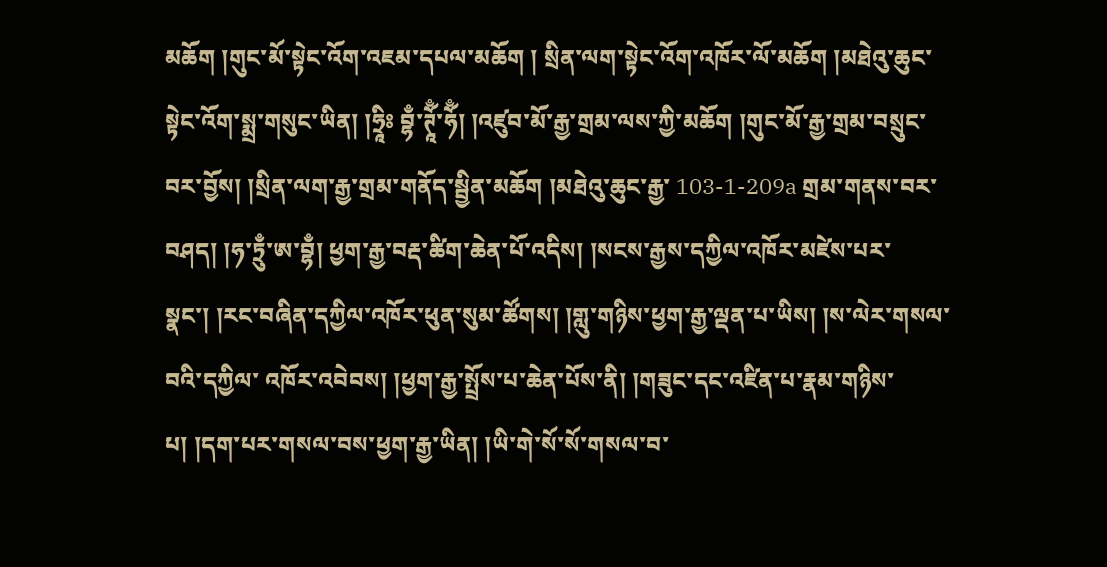མཆོག །གུང་མོ་སྟེང་འོག་འཇམ་དཔལ་མཆོག ། སྲིན་ལག་སྟེང་འོག་འཁོར་ལོ་མཆོག །མཐེའུ་ཆུང་སྟེང་འོག་སྨྲ་གསུང་ཡིན། །ཧྲཱིཿ བྷྃ་ཊཱོྃ་ཧོྃ། །འཛུབ་མོ་རྒྱ་གྲམ་ལས་ཀྱི་མཆོག །གུང་མོ་རྒྱ་གྲམ་བསྲུང་བར་བྱོས། །སྲིན་ལག་རྒྱ་གྲམ་གནོད་སྦྱིན་མཆོག །མཐེའུ་ཆུང་རྒྱ་ 103-1-209a གྲམ་གནས་བར་བཤད། །ཧ་ཏྲུྃ་ཨ་བྷྃ། ཕྱག་རྒྱ་བརྡ་ཚིག་ཆེན་པོ་འདིས། །སངས་རྒྱས་དཀྱིལ་འཁོར་མཛེས་པར་སྣང་། །རང་བཞིན་དཀྱིལ་འཁོར་ཕུན་སུམ་ཚོགས། །གླུ་གཉིས་ཕྱག་རྒྱ་ལྡན་པ་ཡིས། །ས་ལེར་གསལ་བའི་དཀྱིལ་ འཁོར་འབེབས། །ཕྱག་རྒྱ་སྤྲོས་པ་ཆེན་པོས་ནི། །གཟུང་དང་འཛིན་པ་རྣམ་གཉིས་པ། །དག་པར་གསལ་བས་ཕྱག་རྒྱ་ཡིན། །ཡི་གེ་སོ་སོ་གསལ་བ་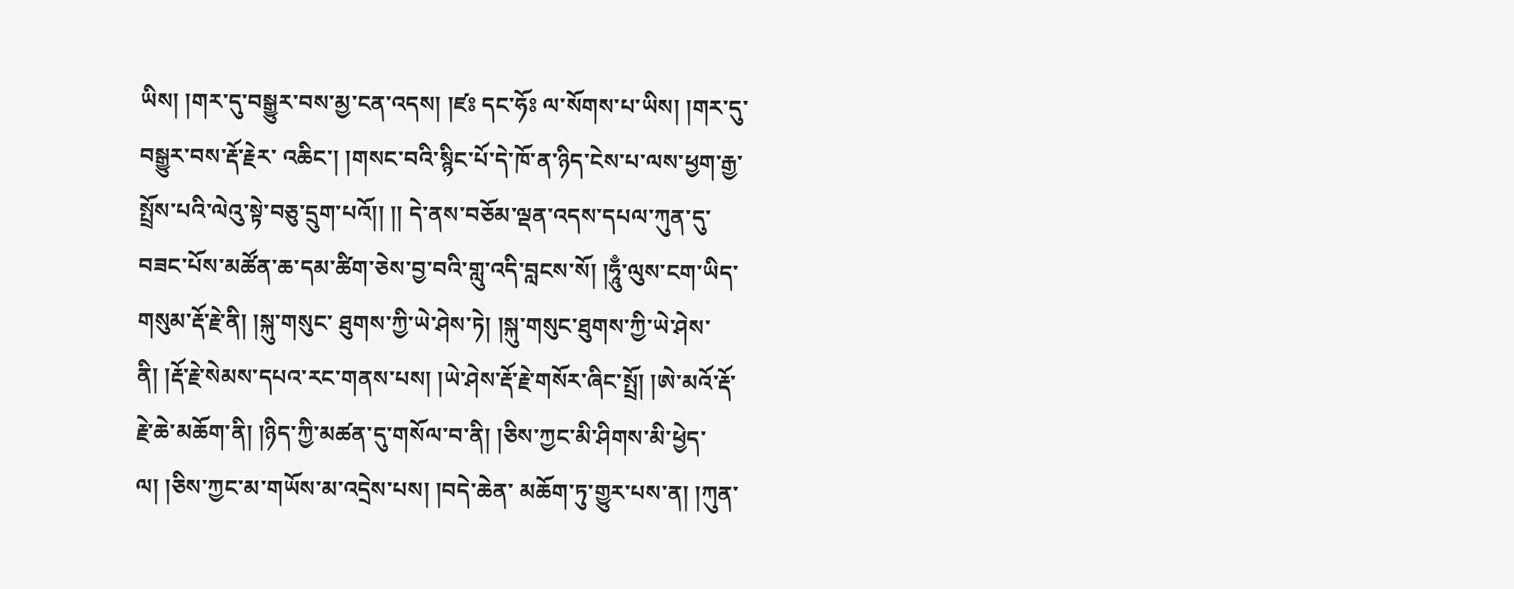ཡིས། །གར་དུ་བསྒྱུར་བས་མྱ་ངན་འདས། །ཛཿ དང་ཧོཿ ལ་སོགས་པ་ཡིས། །གར་དུ་བསྒྱུར་བས་རྡོ་རྗེར་ འཆིང་། །གསང་བའི་སྙིང་པོ་དེ་ཁོ་ན་ཉིད་ངེས་པ་ལས་ཕྱག་རྒྱ་སྤྲོས་པའི་ལེའུ་སྟེ་བཅུ་དྲུག་པའོ།། །། དེ་ནས་བཅོམ་ལྡན་འདས་དཔལ་ཀུན་དུ་བཟང་པོས་མཚོན་ཆ་དམ་ཚིག་ཅེས་བྱ་བའི་གླུ་འདི་བླངས་སོ། །ཧཱུྃ་ལུས་ངག་ཡིད་གསུམ་རྡོ་རྗེ་ནི། །སྐུ་གསུང་ ཐུགས་ཀྱི་ཡེ་ཤེས་ཏེ། །སྐུ་གསུང་ཐུགས་ཀྱི་ཡེ་ཤེས་ནི། །རྡོ་རྗེ་སེམས་དཔའ་རང་གནས་པས། །ཡེ་ཤེས་རྡོ་རྗེ་གསོར་ཞིང་སྤྲོ། །ཨེ་མའོ་རྡོ་རྗེ་ཆེ་མཆོག་ནི། །ཉིད་ཀྱི་མཚན་དུ་གསོལ་བ་ནི། །ཅིས་ཀྱང་མི་ཤིགས་མི་ཕྱེད་ལ། །ཅིས་ཀྱང་མ་གཡོས་མ་འདྲེས་པས། །བདེ་ཆེན་ མཆོག་ཏུ་གྱུར་པས་ན། །ཀུན་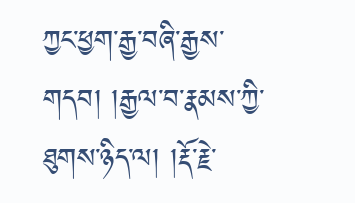ཀྱང་ཕྱག་རྒྱ་བཞི་རྒྱས་གདབ། །རྒྱལ་བ་རྣམས་ཀྱི་ཐུགས་ཉིད་ལ། །རྡོ་རྗེ་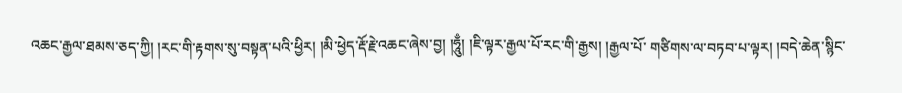འཆང་རྒྱལ་ཐམས་ཅད་ཀྱི། །རང་གི་རྟགས་སུ་བསྟན་པའི་ཕྱིར། །མི་ཕྱེད་རྡོ་རྗེ་འཆང་ཞེས་བྱ། །ཧཱུྃ། །ཇི་ལྟར་རྒྱལ་པོ་རང་གི་རྒྱས། །རྒྱལ་པོ་ གཙིགས་ལ་བཏབ་པ་ལྟར། །བདེ་ཆེན་སྙིང་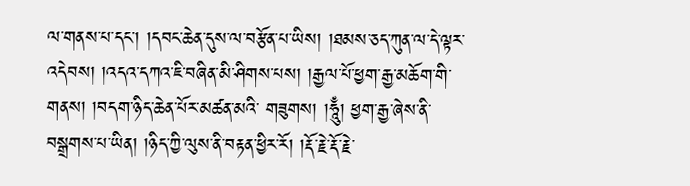ལ་གནས་པ་དང་། །དབང་ཆེན་དུས་ལ་བརྩོན་པ་ཡིས། །ཐམས་ཅད་ཀུན་ལ་དེ་ལྟར་འདེབས། །འདའ་དཀའ་ཇི་བཞིན་མི་ཤིགས་པས། །རྒྱལ་པོ་ཕྱག་རྒྱ་མཆོག་གི་གནས། །བདག་ཉིད་ཆེན་པོར་མཚན་མའི་ གཟུགས། །ཧཱུྃ། ཕྱག་རྒྱ་ཞེས་ནི་བསྒྲགས་པ་ཡིན། །ཉིད་ཀྱི་ལུས་ནི་བརྟན་ཕྱིར་རོ། །རྡོ་རྗེ་རྡོ་རྗེ་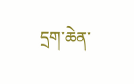དྲག་ཆེན་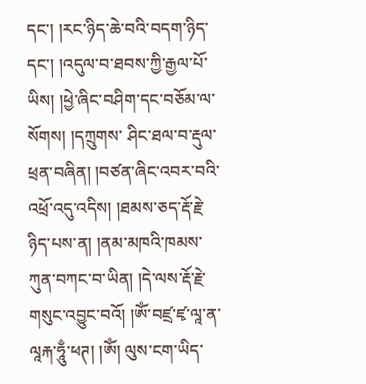དང་། །རང་ཉིད་ཆེ་བའི་བདག་ཉིད་དང་། །འདུལ་བ་ཐབས་ཀྱི་རྒྱལ་པོ་ཡིས། །ཕྱེ་ཞིང་བཤིག་དང་བཅོམ་ལ་སོགས། །དཀྲུགས་ ཤིང་ཐལ་བ་རྡུལ་ཕྲན་བཞིན། །བཙན་ཞིང་འབར་བའི་འཕྲོ་འདུ་འདིས། །ཐམས་ཅད་རྡོ་རྗེ་ཉིད་པས་ན། །ནམ་མཁའི་ཁམས་ཀུན་བཀང་བ་ཡིན། །དེ་ལས་རྡོ་རྗེ་གསུང་འབྱུང་བའོ། །ཨོཾ་བཛྲ་ཛྭ་ལཱ་ན་ལཱརྐ་ཧཱུྃ་ཕཊ། །ཨོཾ། ལུས་ངག་ཡིད་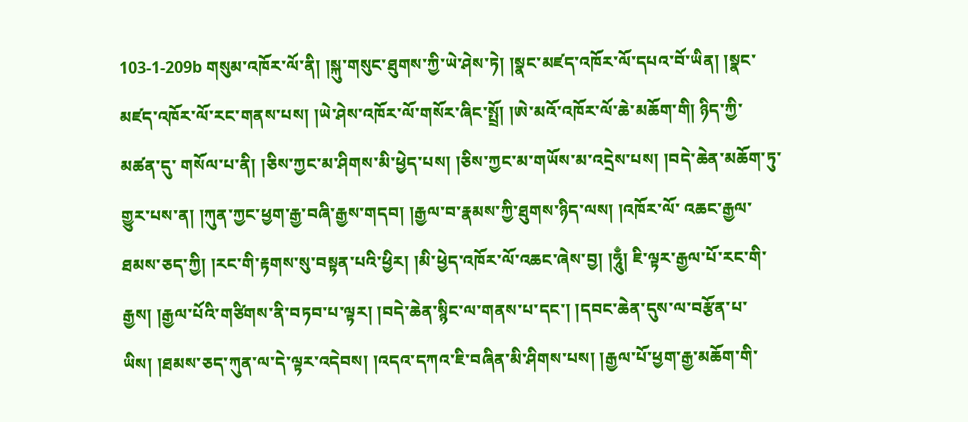103-1-209b གསུམ་འཁོར་ལོ་ནི། །སྐུ་གསུང་ཐུགས་ཀྱི་ཡེ་ཤེས་ཏེ། །སྣང་མཛད་འཁོར་ལོ་དཔའ་བོ་ཡིན། །སྣང་མཛད་འཁོར་ལོ་རང་གནས་པས། །ཡེ་ཤེས་འཁོར་ལོ་གསོར་ཞིང་སྤྲོ། །ཨེ་མའོ་འཁོར་ལོ་ཆེ་མཆོག་གི། ཉིད་ཀྱི་མཚན་དུ་ གསོལ་པ་ནི། །ཅིས་ཀྱང་མ་ཤིགས་མི་ཕྱེད་པས། །ཅིས་ཀྱང་མ་གཡོས་མ་འདྲེས་པས། །བདེ་ཆེན་མཆོག་ཏུ་གྱུར་པས་ན། །ཀུན་ཀྱང་ཕྱག་རྒྱ་བཞི་རྒྱས་གདབ། །རྒྱལ་བ་རྣམས་ཀྱི་ཐུགས་ཉིད་ལས། །འཁོར་ལོ་ འཆང་རྒྱལ་ཐམས་ཅད་ཀྱི། །རང་གི་རྟགས་སུ་བསྟན་པའི་ཕྱིར། །མི་ཕྱེད་འཁོར་ལོ་འཆང་ཞེས་བྱ། །ཧཱུྃ། ཇི་ལྟར་རྒྱལ་པོ་རང་གི་རྒྱས། །རྒྱལ་པོའི་གཙིགས་ནི་བཏབ་པ་ལྟར། །བདེ་ཆེན་སྙིང་ལ་གནས་པ་དང་། །དབང་ཆེན་དུས་ལ་བརྩོན་པ་ ཡིས། །ཐམས་ཅད་ཀུན་ལ་དེ་ལྟར་འདེབས། །འདའ་དཀའ་ཇི་བཞིན་མི་ཤིགས་པས། །རྒྱལ་པོ་ཕྱག་རྒྱ་མཆོག་གི་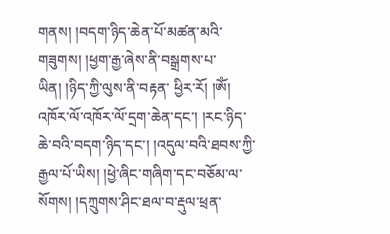གནས། །བདག་ཉིད་ཆེན་པོ་མཚན་མའི་གཟུགས། །ཕྱག་རྒྱ་ཞེས་ནི་བསྒྲགས་པ་ཡིན། །ཉིད་ཀྱི་ལུས་ནི་བརྟན་ ཕྱིར་རོ། །ཨོཾ། འཁོར་ལོ་འཁོར་ལོ་དྲག་ཆེན་དང་། །རང་ཉིད་ཆེ་བའི་བདག་ཉིད་དང་། །འདུལ་བའི་ཐབས་ཀྱི་རྒྱལ་པོ་ཡིས། །ཕྱེ་ཞིང་གཞིག་དང་བཅོམ་ལ་སོགས། །དཀྲུགས་ཤིང་ཐལ་བ་རྡུལ་ཕྲན་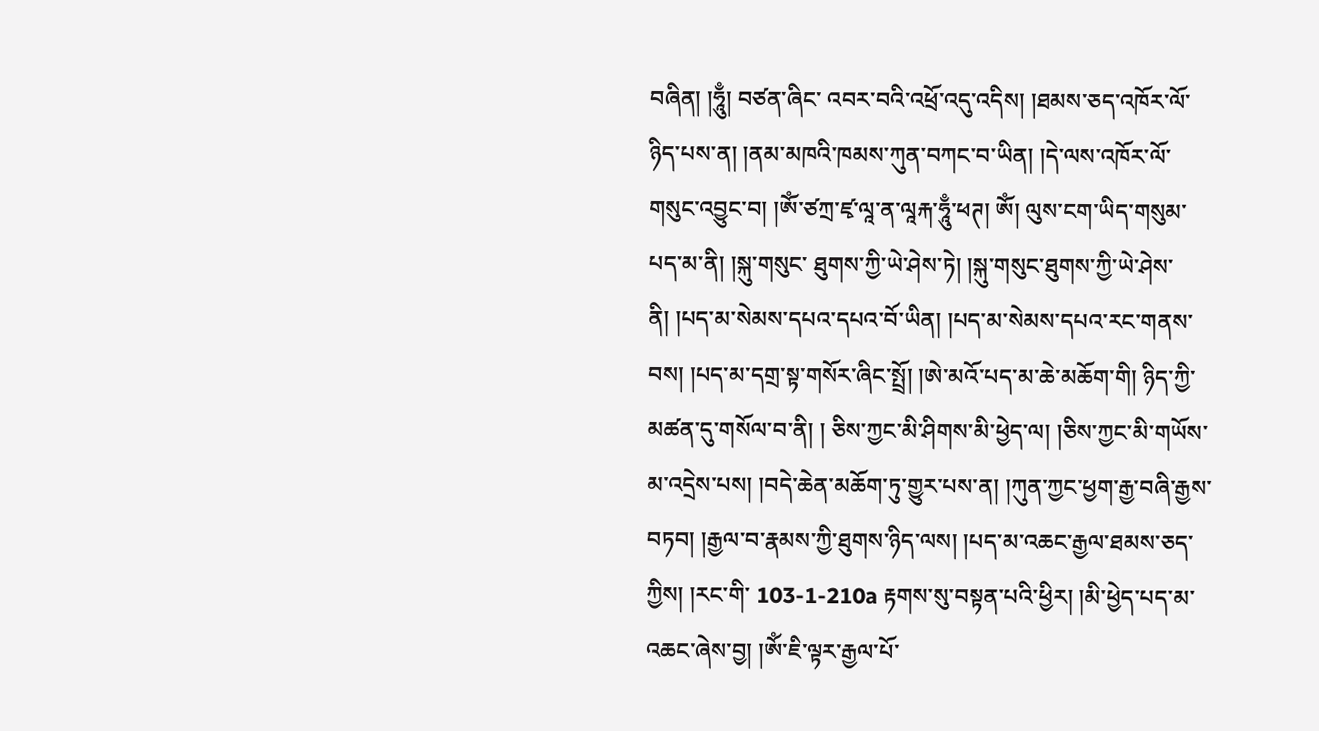བཞིན། །ཧཱུྃ། བཙན་ཞིང་ འབར་བའི་འཕྲོ་འདུ་འདིས། །ཐམས་ཅད་འཁོར་ལོ་ཉིད་པས་ན། །ནམ་མཁའི་ཁམས་ཀུན་བཀང་བ་ཡིན། །དེ་ལས་འཁོར་ལོ་གསུང་འབྱུང་བ། །ཨོཾ་ཙཀྲ་ཛྭ་ལཱ་ན་ལཱརྐ་ཧཱུྃ་ཕཊ། ཨོཾ། ལུས་ངག་ཡིད་གསུམ་པད་མ་ནི། །སྐུ་གསུང་ ཐུགས་ཀྱི་ཡེ་ཤེས་ཏེ། །སྐུ་གསུང་ཐུགས་ཀྱི་ཡེ་ཤེས་ནི། །པད་མ་སེམས་དཔའ་དཔའ་བོ་ཡིན། །པད་མ་སེམས་དཔའ་རང་གནས་བས། །པད་མ་དགྲ་སྟ་གསོར་ཞིང་སྤྲོ། །ཨེ་མའོ་པད་མ་ཆེ་མཆོག་གི། ཉིད་ཀྱི་མཚན་དུ་གསོལ་བ་ནི། ། ཅིས་ཀྱང་མི་ཤིགས་མི་ཕྱེད་ལ། །ཅིས་ཀྱང་མི་གཡོས་མ་འདྲེས་པས། །བདེ་ཆེན་མཆོག་ཏུ་གྱུར་པས་ན། །ཀུན་ཀྱང་ཕྱག་རྒྱ་བཞི་རྒྱས་བཏབ། །རྒྱལ་བ་རྣམས་ཀྱི་ཐུགས་ཉིད་ལས། །པད་མ་འཆང་རྒྱལ་ཐམས་ཅད་ཀྱིས། །རང་གི་ 103-1-210a རྟགས་སུ་བསྟན་པའི་ཕྱིར། །མི་ཕྱེད་པད་མ་འཆང་ཞེས་བྱ། །ཨོཾ་ཇི་ལྟར་རྒྱལ་པོ་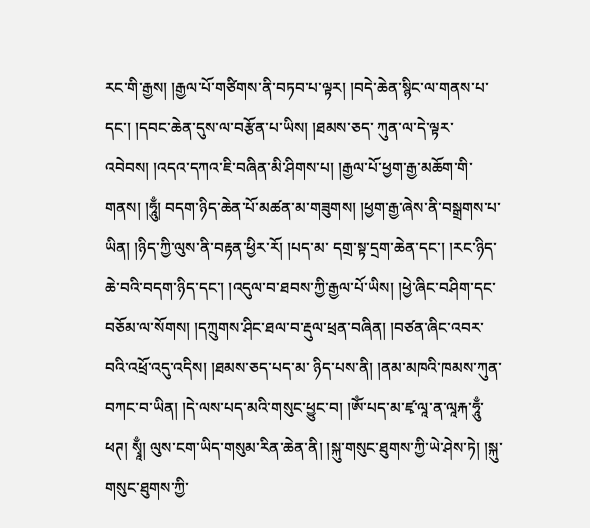རང་གི་རྒྱས། །རྒྱལ་པོ་གཙིགས་ནི་བཏབ་པ་ལྟར། །བདེ་ཆེན་སྙིང་ལ་གནས་པ་དང་། །དབང་ཆེན་དུས་ལ་བརྩོན་པ་ཡིས། །ཐམས་ཅད་ ཀུན་ལ་དེ་ལྟར་འབེབས། །འདའ་དཀའ་ཇི་བཞིན་མི་ཤིགས་པ། །རྒྱལ་པོ་ཕྱག་རྒྱ་མཆོག་གི་གནས། །ཧཱུྃ། བདག་ཉིད་ཆེན་པོ་མཚན་མ་གཟུགས། །ཕྱག་རྒྱ་ཞེས་ནི་བསྒྲགས་པ་ཡིན། །ཉིད་ཀྱི་ལུས་ནི་བརྟན་ཕྱིར་རོ། །པད་མ་ དགྲ་སྟ་དྲག་ཆེན་དང་། །རང་ཉིད་ཆེ་བའི་བདག་ཉིད་དང་། །འདུལ་བ་ཐབས་ཀྱི་རྒྱལ་པོ་ཡིས། །ཕྱེ་ཞིང་བཤིག་དང་བཅོམ་ལ་སོགས། །དཀྲུགས་ཤིང་ཐལ་བ་རྡུལ་ཕྲན་བཞིན། །བཙན་ཞིང་འབར་བའི་འཕྲོ་འདུ་འདིས། །ཐམས་ཅད་པད་མ་ ཉིད་པས་ནི། །ནམ་མཁའི་ཁམས་ཀུན་བཀང་བ་ཡིན། །དེ་ལས་པད་མའི་གསུང་ཕྱུང་བ། །ཨོཾ་པད་མ་ཛྭ་ལཱ་ན་ལཱརྐ་ཧཱུྃ་ཕཊ། སྭཱྃ། ལུས་ངག་ཡིད་གསུམ་རིན་ཆེན་ནི། །སྐུ་གསུང་ཐུགས་ཀྱི་ཡེ་ཤེས་ཏེ། །སྐུ་གསུང་ཐུགས་ཀྱི་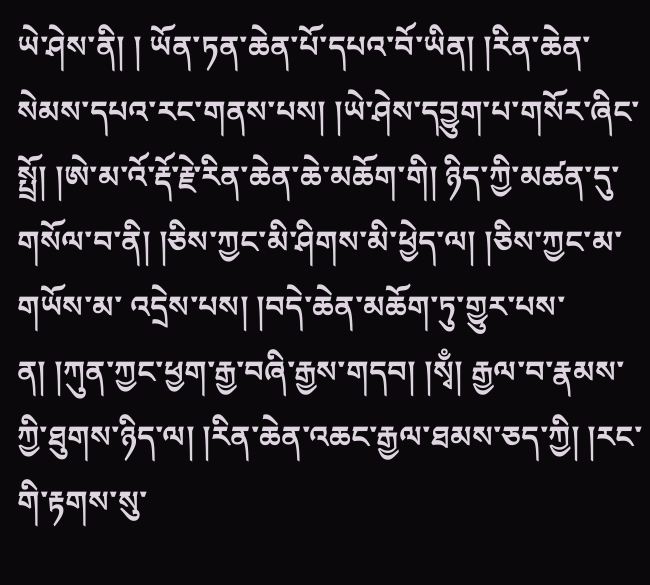ཡེ་ཤེས་ནི། ། ཡོན་ཏན་ཆེན་པོ་དཔའ་བོ་ཡིན། །རིན་ཆེན་སེམས་དཔའ་རང་གནས་པས། །ཡེ་ཤེས་དབྱུག་པ་གསོར་ཞིང་སྤྲོ། །ཨེ་མ་འོ་རྡོ་རྗེ་རིན་ཆེན་ཆེ་མཆོག་གི། ཉིད་ཀྱི་མཚན་དུ་གསོལ་བ་ནི། །ཅིས་ཀྱང་མི་ཤིགས་མི་ཕྱེད་ལ། །ཅིས་ཀྱང་མ་གཡོས་མ་ འདྲེས་པས། །བདེ་ཆེན་མཆོག་ཏུ་གྱུར་པས་ན། །ཀུན་ཀྱང་ཕྱག་རྒྱ་བཞི་རྒྱས་གདབ། །སྭྃ། རྒྱལ་བ་རྣམས་ཀྱི་ཐུགས་ཉིད་ལ། །རིན་ཆེན་འཆང་རྒྱལ་ཐམས་ཅད་ཀྱི། །རང་གི་རྟགས་སུ་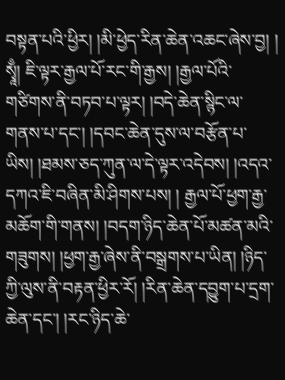བསྟན་པའི་ཕྱིར། །མི་ཕྱེད་རིན་ཆེན་འཆང་ཞེས་བྱ། ། སྭཱྃ། ཇི་ལྟར་རྒྱལ་པོ་རང་གི་རྒྱས། །རྒྱལ་པོའི་གཙིགས་ནི་བཏབ་པ་ལྟར། །བདེ་ཆེན་སྙིང་ལ་གནས་པ་དང་། །དབང་ཆེན་དུས་ལ་བརྩོན་པ་ཡིས། །ཐམས་ཅད་ཀུན་ལ་དེ་ལྟར་འདེབས། །འདའ་དཀའ་ཇི་བཞིན་མི་ཤིགས་པས། ། རྒྱལ་པོ་ཕྱག་རྒྱ་མཆོག་གི་གནས། །བདག་ཉིད་ཆེན་པོ་མཚན་མའི་གཟུགས། །ཕྱག་རྒྱ་ཞེས་ནི་བསྒྲགས་པ་ཡིན། །ཉིད་ཀྱི་ལུས་ནི་བརྟན་ཕྱིར་རོ། །རིན་ཆེན་དབྱུག་པ་དྲག་ཆེན་དང་། །རང་ཉིད་ཆེ་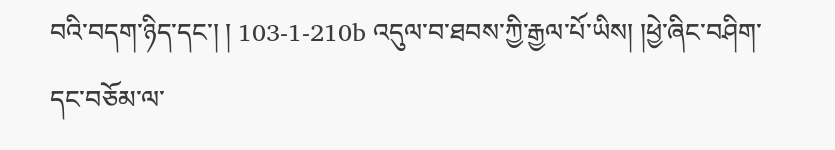བའི་བདག་ཉིད་དང་། ། 103-1-210b འདུལ་བ་ཐབས་ཀྱི་རྒྱལ་པོ་ཡིས། །ཕྱེ་ཞིང་བཤིག་དང་བཅོམ་ལ་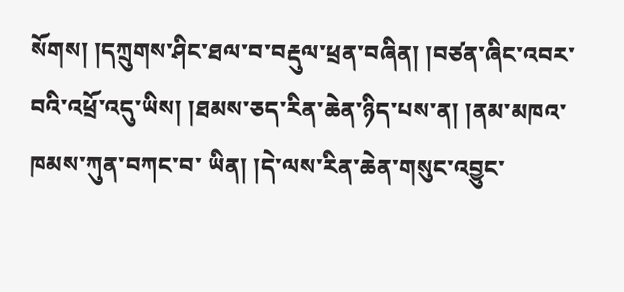སོགས། །དཀྲུགས་ཤིང་ཐལ་བ་བརྡུལ་ཕྲན་བཞིན། །བཙན་ཞིང་འབར་བའི་འཕྲོ་འདུ་ཡིས། །ཐམས་ཅད་རིན་ཆེན་ཉིད་པས་ན། །ནམ་མཁའ་ཁམས་ཀུན་བཀང་བ་ ཡིན། །དེ་ལས་རིན་ཆེན་གསུང་འབྱུང་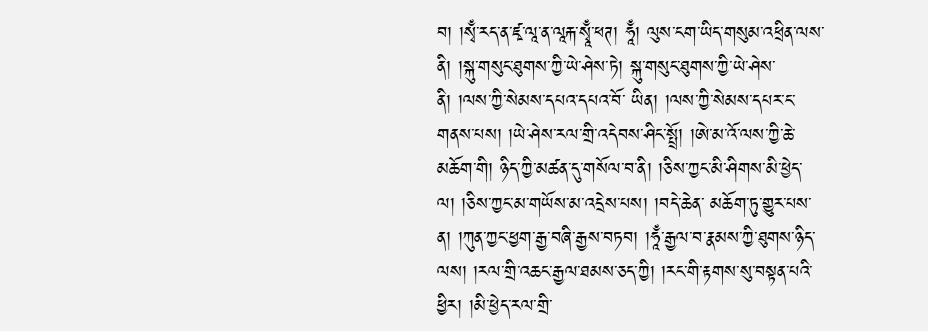བ། །སྭྃ་རད་ན་ཛྭ་ལཱ་ན་ལཱརྐ་སྭཱྃ་ཕཊ། ཧཱྃ། ལུས་ངག་ཡིད་གསུམ་འཕྲིན་ལས་ནི། །སྐུ་གསུང་ཐུགས་ཀྱི་ཡེ་ཤེས་ཏེ། སྐུ་གསུང་ཐུགས་ཀྱི་ཡེ་ཤེས་ནི། །ལས་ཀྱི་སེམས་དཔའ་དཔའ་བོ་ ཡིན། །ལས་ཀྱི་སེམས་དཔར་ང་གནས་པས། །ཡེ་ཤེས་རལ་གྲི་འདེབས་ཤིང་སྤྲོ། །ཨེ་མ་འོ་ལས་ཀྱི་ཆེ་མཆོག་གི། ཉིད་ཀྱི་མཚན་དུ་གསོལ་བ་ནི། །ཅིས་ཀྱང་མི་ཤིགས་མི་ཕྱེད་ལ། །ཅིས་ཀྱང་མ་གཡོས་མ་འདྲེས་པས། །བདེ་ཆེན་ མཆོག་ཏུ་གྱུར་པས་ན། །ཀུན་ཀྱང་ཕྱག་རྒྱ་བཞི་རྒྱས་བཏབ། །ཧཱྃ་རྒྱལ་བ་རྣམས་ཀྱི་ཐུགས་ཉིད་ལས། །རལ་གྲི་འཆང་རྒྱལ་ཐམས་ཅད་ཀྱི། །རང་གི་རྟགས་སུ་བསྟན་པའི་ཕྱིར། །མི་ཕྱེད་རལ་གྲི་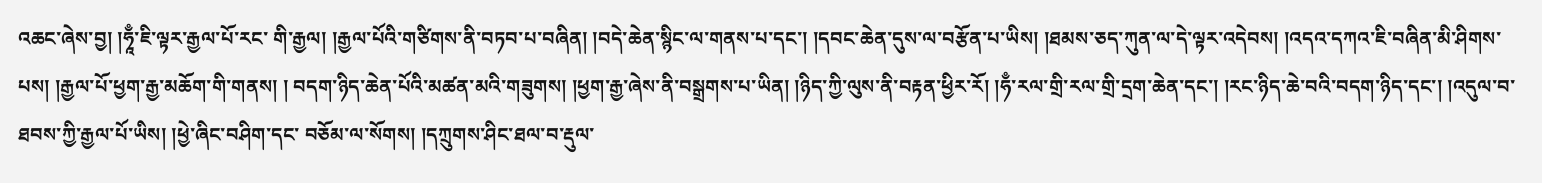འཆང་ཞེས་བྱ། །ཧཱྃ་ཇི་ལྟར་རྒྱལ་པོ་རང་ གི་རྒྱལ། །རྒྱལ་པོའི་གཙིགས་ནི་བཏབ་པ་བཞིན། །བདེ་ཆེན་སྙིང་ལ་གནས་པ་དང་། །དབང་ཆེན་དུས་ལ་བརྩོན་པ་ཡིས། །ཐམས་ཅད་ཀུན་ལ་དེ་ལྟར་འདེབས། །འདའ་དཀའ་ཇི་བཞིན་མི་ཤིགས་པས། །རྒྱལ་པོ་ཕྱག་རྒྱ་མཆོག་གི་གནས། ། བདག་ཉིད་ཆེན་པོའི་མཚན་མའི་གཟུགས། །ཕྱག་རྒྱ་ཞེས་ནི་བསྒྲགས་པ་ཡིན། །ཉིད་ཀྱི་ལུས་ནི་བརྟན་ཕྱིར་རོ། །ཧྃ་རལ་གྲི་རལ་གྲི་དྲག་ཆེན་དང་། །རང་ཉིད་ཆེ་བའི་བདག་ཉིད་དང་། །འདུལ་བ་ཐབས་ཀྱི་རྒྱལ་པོ་ཡིས། །ཕྱེ་ཞིང་བཤིག་དང་ བཅོམ་ལ་སོགས། །དཀྲུགས་ཤིང་ཐལ་བ་རྡུལ་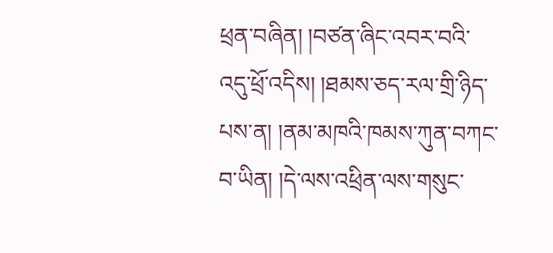ཕྲན་བཞིན། །བཙན་ཞིང་འབར་བའི་འདུ་ཕྲོ་འདིས། །ཐམས་ཅད་རལ་གྲི་ཉིད་པས་ན། །ནམ་མཁའི་ཁམས་ཀུན་བཀང་བ་ཡིན། །དེ་ལས་འཕྲིན་ལས་གསུང་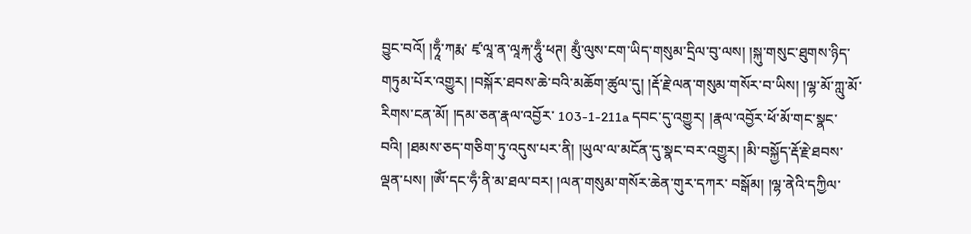བྱུང་བའོ། །ཧཱྃ་ཀརྨ་ ཛྭ་ལཱ་ན་ལཱརྐ་ཧཱུྃ་ཕཊ། མུྃ་ལུས་ངག་ཡིད་གསུམ་དྲིལ་བུ་ལས། །སྐུ་གསུང་ཐུགས་ཉིད་གཏུམ་པོར་འགྱུར། །བསྐོར་ཐབས་ཆེ་བའི་མཆོག་ཚུལ་དུ། །རྡོ་རྗེ་ལན་གསུམ་གསོར་བ་ཡིས། །ལྷ་མོ་ཀླུ་མོ་རིགས་ངན་མོ། །དམ་ཅན་རྣལ་འབྱོར་ 103-1-211a དབང་དུ་འགྱུར། །རྣལ་འབྱོར་ཕོ་མོ་གང་སྣང་བའི། །ཐམས་ཅད་གཅིག་ཏུ་འདུས་པར་ནི། །ཡུལ་ལ་མངོན་དུ་སྣང་བར་འགྱུར། །མི་བསྐྱོད་རྡོ་རྗེ་ཐབས་ལྡན་པས། །ཨོཾ་དང་ཧྃ་ནི་མ་ཐལ་བར། །ལན་གསུམ་གསོར་ཆེན་གུར་དཀར་ བསྒོམ། །ལྷ་ནེའི་དཀྱིལ་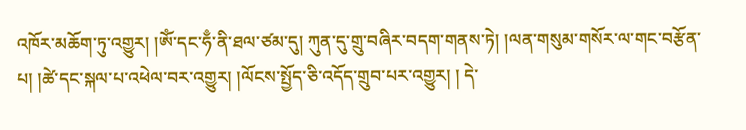འཁོར་མཆོག་ཏུ་འགྱུར། །ཨོཾ་དང་ཧྃ་ནི་ཐལ་ཙམ་དུ། ཀུན་དུ་གྲུ་བཞིར་བདག་གནས་ཏེ། །ལན་གསུམ་གསོར་ལ་གང་བརྩོན་པ། །ཚེ་དང་སྐལ་པ་འཕེལ་བར་འགྱུར། །ལོངས་སྤྱོད་ཅི་འདོད་གྲུབ་པར་འགྱུར། ། དེ་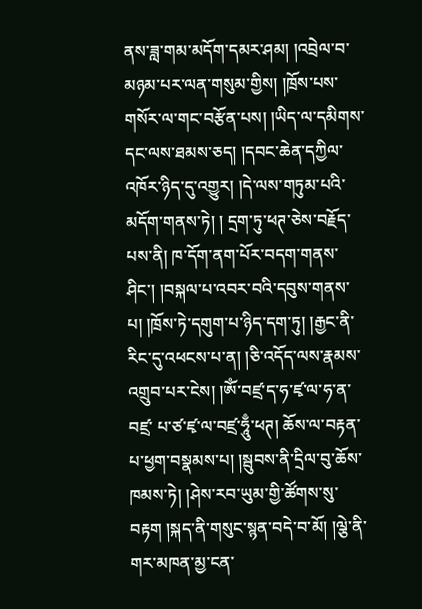ནས་ཟླ་གམ་མདོག་དམར་ཤམ། །འབྲེལ་བ་མཉམ་པར་ལན་གསུམ་གྱིས། །ཁྲོས་པས་གསོར་ལ་གང་བརྩོན་པས། །ཡིད་ལ་དམིགས་དང་ལས་ཐམས་ཅད། །དབང་ཆེན་དཀྱིལ་འཁོར་ཉིད་དུ་འགྱུར། །དེ་ལས་གཏུམ་པའི་མདོག་གནས་ཏེ། ། དྲག་ཏུ་ཕཊ་ཅེས་བརྗོད་པས་ནི། ཁ་དོག་ནག་པོར་བདག་གནས་ཤིང་། །བསྐལ་པ་འབར་བའི་དབུས་གནས་པ། །ཁྲོས་ཏེ་དགུག་པ་ཉིད་དག་ཏུ། །རྒྱང་ནི་རིང་དུ་འཕངས་པ་ན། །ཅི་འདོད་ལས་རྣམས་འགྲུབ་པར་ངེས། །ཨོཾ་བཛྲ་ད་ཧ་ཛྭ་ལ་ཧ་ན་བཛྲ་ པ་ཙ་ཛྭ་ལ་བཛྲ་ཧཱུྃ་ཕཊ། ཆོས་ལ་བརྟན་པ་ཕྱག་བསྣམས་པ། །སྦུབས་ནི་དྲིལ་བུ་ཆོས་ཁམས་ཏེ། །ཤེས་རབ་ཡུམ་གྱི་ཚོགས་སུ་བརྟག །སྐད་ནི་གསུང་སྙན་བདེ་བ་མོ། །ལྕེ་ནི་གར་མཁན་མྱ་ངན་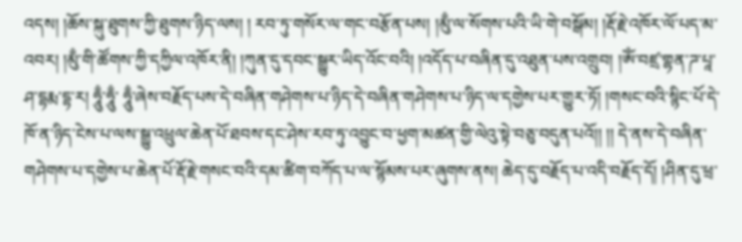འདས། །ཆོས་སྐུ་ཐུགས་ཀྱི་ཐུགས་ཉིད་ལས། ། རབ་ཏུ་གསོར་ལ་གང་བརྩོན་པས། །མུྃ་ལ་སོགས་པའི་ཡི་གེ་བསྒོམ། །རྡོ་རྗེ་འཁོར་ལོ་པད་མ་འབར། །མུྃ་གི་ཚོགས་ཀྱི་དཀྱིལ་འཁོར་ནི། །ཀུན་དུ་དབང་སྒྱུར་ཡིད་འོང་བའི། །འདོད་པ་བཞིན་དུ་འཐུན་པས་འགྲུབ། །ཨོཾ་བཛྲ་གྷན་ཌ་པཱ་ཤ་དྷརྨ་དྷ་ར། ཧཱུྃ་ཧཱུྃ་ ཧཱུྃ་ཞེས་བརྗོད་པས་དེ་བཞིན་གཤེགས་པ་ཉིད་དེ་བཞིན་གཤེགས་པ་ཉིད་ལ་དགྱེས་པར་གྱུར་ཏོ། །གསང་བའི་སྙིང་པོ་དེ་ཁོ་ན་ཉིད་ངེས་པ་ལས་སྒྱུ་འཕྲུལ་ཆེན་པོ་ཐབས་དང་ཤེས་རབ་ཏུ་འབྱུང་བ་ཕྱག་མཚན་གྱི་ལེའུ་སྟེ་བཅུ་བདུན་པའོ།། །། དེ་ནས་དེ་བཞིན་གཤེགས་པ་དགྱེས་པ་ཆེན་པོ་རྡོ་རྗེ་གསང་བའི་དམ་ཚིག་བཀོད་པ་ལ་སྙོམས་པར་ཞུགས་ནས། ཆེད་དུ་བརྗོད་པ་འདི་བརྗོད་དོ། །ཤིན་དུ་ཕྲ་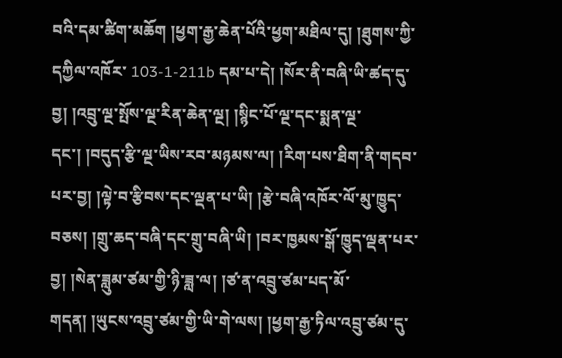བའི་དམ་ཚིག་མཆོག །ཕྱག་རྒྱ་ཆེན་པོའི་ཕྱག་མཐིལ་དུ། །ཐུགས་ཀྱི་དཀྱིལ་འཁོར་ 103-1-211b དམ་པ་དེ། །སོར་ནི་བཞི་ཡི་ཚད་དུ་བྱ། །འབྲུ་ལྔ་སྤོས་ལྔ་རིན་ཆེན་ལྔ། །སྙིང་པོ་ལྔ་དང་སྨན་ལྔ་དང་། །བདུད་རྩི་ལྔ་ཡིས་རབ་མཉམས་ལ། །རིག་པས་ཐིག་ནི་གདབ་པར་བྱ། །ལྟེ་བ་རྩིབས་དང་ལྡན་པ་ཡི། །རྩེ་བཞི་འཁོར་ལོ་མུ་ཁྱུད་ བཅས། །གྲུ་ཆད་བཞི་དང་གྲུ་བཞི་ཡི། །བར་ཁྱམས་སྒོ་ཁྱུད་ལྡན་པར་བྱ། །སེན་ཟླུམ་ཙམ་གྱི་ཉི་ཟླ་ལ། །ཙ་ན་འབྲུ་ཙམ་པད་མོ་གདན། །ཡུངས་འབྲུ་ཙམ་གྱི་ཡི་གེ་ལས། །ཕྱག་རྒྱ་ཏིལ་འབྲུ་ཙམ་དུ་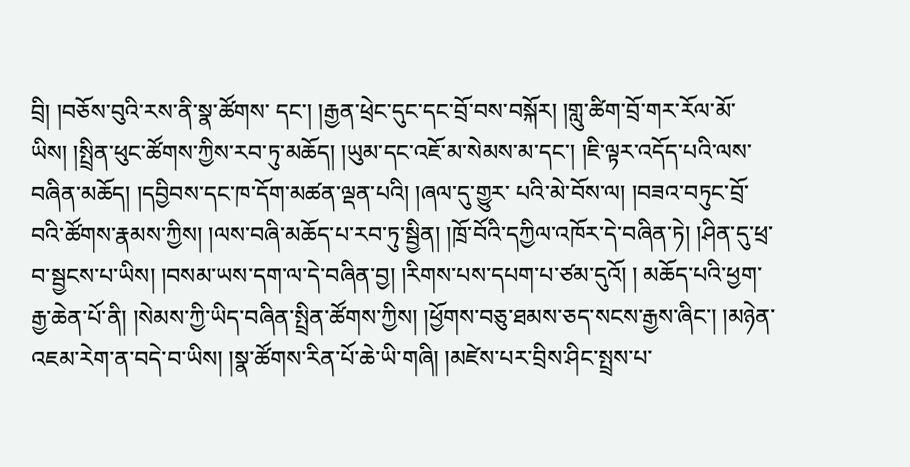བྲི། །བཅོས་བུའི་རས་ནི་སྣ་ཚོགས་ དང་། །རྒྱན་ཕྲེང་དུང་དང་བྲོ་བས་བསྐོར། །གླུ་ཚིག་བྲོ་གར་རོལ་མོ་ཡིས། །སྤྲིན་ཕུང་ཚོགས་ཀྱིས་རབ་ཏུ་མཆོད། །ཡུམ་དང་འཇོ་མ་སེམས་མ་དང་། །ཇི་ལྟར་འདོད་པའི་ལས་བཞིན་མཆོད། །དབྱིབས་དང་ཁ་དོག་མཚན་ལྡན་པའི། །ཞལ་དུ་གྱུར་ པའི་མེ་བོས་ལ། །བཟའ་བཏུང་བྲོ་བའི་ཚོགས་རྣམས་ཀྱིས། །ལས་བཞི་མཆོད་པ་རབ་ཏུ་སྦྱིན། །ཁྲོ་བོའི་དཀྱིལ་འཁོར་དེ་བཞིན་ཏེ། །ཤིན་དུ་ཕྲ་བ་སྦྱངས་པ་ཡིས། །བསམ་ཡས་དག་ལ་དེ་བཞིན་བྱ། །རིགས་པས་དཔག་པ་ཙམ་དུའོ། ། མཆོད་པའི་ཕྱག་རྒྱ་ཆེན་པོ་ནི། །སེམས་ཀྱི་ཡིད་བཞིན་སྤྲིན་ཚོགས་ཀྱིས། །ཕྱོགས་བཅུ་ཐམས་ཅད་སངས་རྒྱས་ཞིང་། །མཉེན་འཇམ་རེག་ན་བདེ་བ་ཡིས། །སྣ་ཚོགས་རིན་པོ་ཆེ་ཡི་གཞི། །མཛེས་པར་བྲིས་ཤིང་སྤྲས་པ་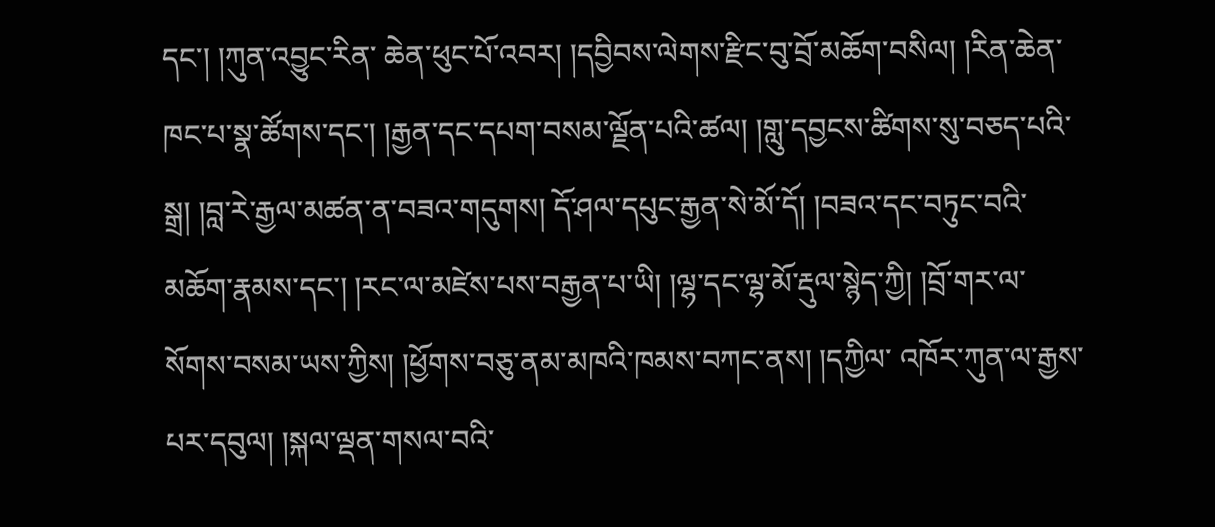དང་། །ཀུན་འབྱུང་རིན་ ཆེན་ཕུང་པོ་འབར། །དབྱིབས་ལེགས་རྫིང་བུ་བྲོ་མཆོག་བསིལ། །རིན་ཆེན་ཁང་པ་སྣ་ཚོགས་དང་། །རྒྱན་དང་དཔག་བསམ་ལྗོན་པའི་ཚལ། །གླུ་དབྱངས་ཚིགས་སུ་བཅད་པའི་སྒྲ། །བླ་རེ་རྒྱལ་མཚན་ན་བཟའ་གདུགས། དོ་ཤལ་དཔུང་རྒྱན་སེ་མོ་དོ། །བཟའ་དང་བཏུང་བའི་མཆོག་རྣམས་དང་། །རང་ལ་མཛེས་པས་བརྒྱན་པ་ཡི། །ལྷ་དང་ལྷ་མོ་རྡུལ་སྙེད་ཀྱི། །བྲོ་གར་ལ་སོགས་བསམ་ཡས་ཀྱིས། །ཕྱོགས་བཅུ་ནམ་མཁའི་ཁམས་བཀང་ནས། །དཀྱིལ་ འཁོར་ཀུན་ལ་རྒྱས་པར་དབུལ། །སྐལ་ལྡན་གསལ་བའི་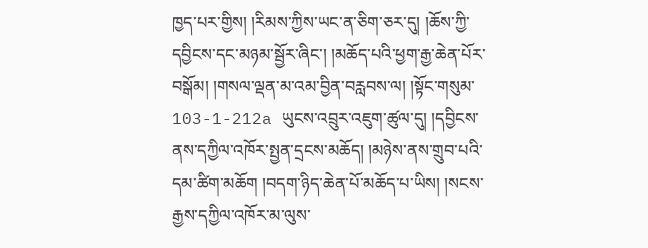ཁྱད་པར་གྱིས། །རིམས་ཀྱིས་ཡང་ན་ཅིག་ཅར་དུ། །ཆོས་ཀྱི་དབྱིངས་དང་མཉམ་སྦྱོར་ཞིང་། །མཆོད་པའི་ཕྱག་རྒྱ་ཆེན་པོར་བསྒོམ། །གསལ་ལྡན་མ་འམ་བྱིན་བརླབས་ལ། །སྟོང་གསུམ་ 103-1-212a ཡུངས་འབྲུར་འཇུག་ཚུལ་དུ། །དབྱིངས་ནས་དཀྱིལ་འཁོར་སྤྱན་དྲངས་མཆོད། །མཉེས་ནས་གྲུབ་པའི་དམ་ཚིག་མཆོག །བདག་ཉིད་ཆེན་པོ་མཆོད་པ་ཡིས། །སངས་རྒྱས་དཀྱིལ་འཁོར་མ་ལུས་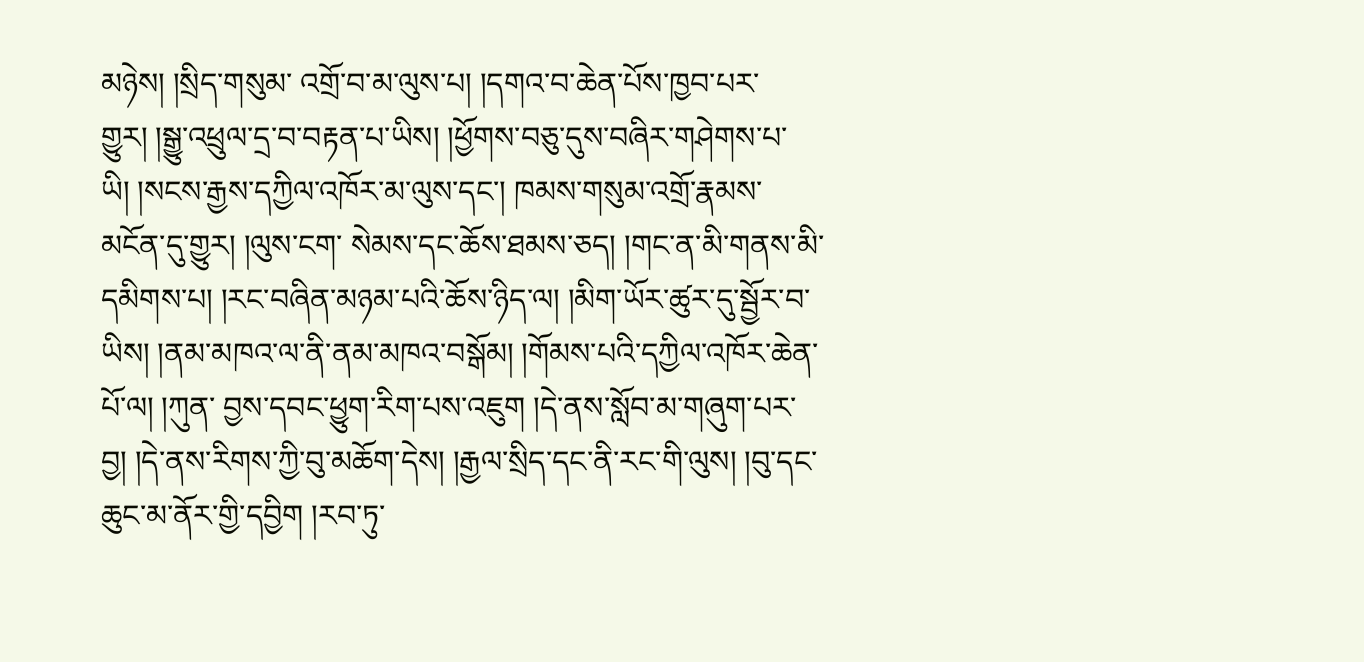མཉེས། །སྲིད་གསུམ་ འགྲོ་བ་མ་ལུས་པ། །དགའ་བ་ཆེན་པོས་ཁྱབ་པར་གྱུར། །སྒྱུ་འཕྲུལ་དྲ་བ་བརྟན་པ་ཡིས། །ཕྱོགས་བཅུ་དུས་བཞིར་གཤེགས་པ་ཡི། །སངས་རྒྱས་དཀྱིལ་འཁོར་མ་ལུས་དང་། ཁམས་གསུམ་འགྲོ་རྣམས་མངོན་དུ་གྱུར། །ལུས་ངག་ སེམས་དང་ཆོས་ཐམས་ཅད། །གང་ན་མི་གནས་མི་དམིགས་པ། །རང་བཞིན་མཉམ་པའི་ཆོས་ཉིད་ལ། །མིག་ཡོར་ཚུར་དུ་སྦྱོར་བ་ཡིས། །ནམ་མཁའ་ལ་ནི་ནམ་མཁའ་བསྒོམ། །གོམས་པའི་དཀྱིལ་འཁོར་ཆེན་པོ་ལ། །ཀུན་ བྱས་དབང་ཕྱུག་རིག་པས་འཇུག །དེ་ནས་སློབ་མ་གཞུག་པར་བྱ། །དེ་ནས་རིགས་ཀྱི་བུ་མཆོག་དེས། །རྒྱལ་སྲིད་དང་ནི་རང་གི་ལུས། །བུ་དང་ཆུང་མ་ནོར་གྱི་དབྱིག །རབ་ཏུ་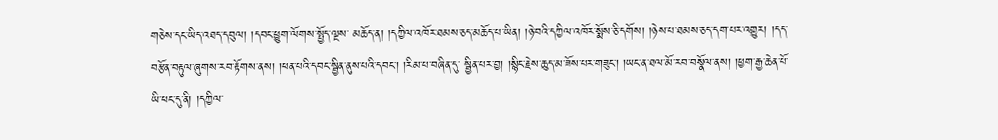གཅེས་དང་ཡིད་འཐད་དབུལ། །དབང་ཕྱུག་ལོགས་སྤྱོད་ལྔས་ མཆོད་ན། །དཀྱིལ་འཁོར་ཐམས་ཅད་མཆོད་པ་ཡིན། །ཉེ་བའི་དཀྱིལ་འཁོར་སྨོས་ཅི་དགོས། །ཉེས་པ་ཐམས་ཅད་དག་པར་འགྱུར། །དད་བརྩོན་བརྟུལ་ཞུགས་རབ་རྟོགས་ནས། །ཕན་པའི་དབང་སྦྱིན་ནུས་པའི་དབང་། །རིམ་པ་བཞིན་དུ་ སྦྱིན་པར་བྱ། །སྙིང་རྗེས་ཆུད་མ་ཟོས་པར་གཟུང་། །ཡང་ན་ཐལ་མོ་རབ་བསྣོལ་ནས། །ཕྱག་རྒྱ་ཆེན་པོ་ཡི་ཕང་དུ་ནི། །དཀྱིལ་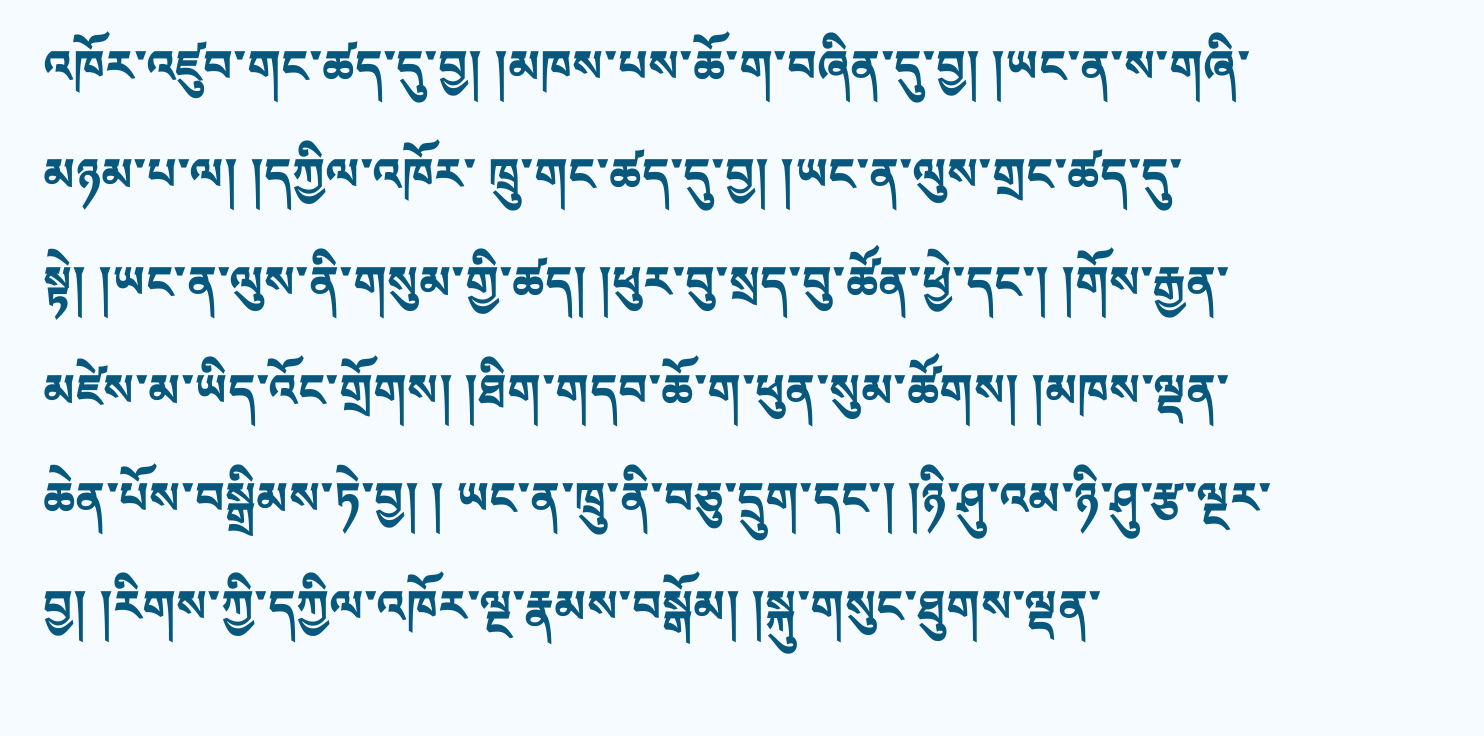འཁོར་འཛུབ་གང་ཚད་དུ་བྱ། །མཁས་པས་ཆོ་ག་བཞིན་དུ་བྱ། །ཡང་ན་ས་གཞི་མཉམ་པ་ལ། །དཀྱིལ་འཁོར་ ཁྲུ་གང་ཚད་དུ་བྱ། །ཡང་ན་ལུས་གྲང་ཚད་དུ་སྟེ། །ཡང་ན་ལུས་ནི་གསུམ་གྱི་ཚད། །ཕུར་བུ་སྲད་བུ་ཚོན་ཕྱེ་དང་། །གོས་རྒྱན་མཛེས་མ་ཡིད་འོང་གྲོགས། །ཐིག་གདབ་ཆོ་ག་ཕུན་སུམ་ཚོགས། །མཁས་ལྡན་ཆེན་པོས་བསྒྲིམས་ཏེ་བྱ། ། ཡང་ན་ཁྲུ་ནི་བཅུ་དྲུག་དང་། །ཉི་ཤུ་འམ་ཉི་ཤུ་རྩ་ལྔར་བྱ། །རིགས་ཀྱི་དཀྱིལ་འཁོར་ལྔ་རྣམས་བསྒོམ། །སྐུ་གསུང་ཐུགས་ལྡན་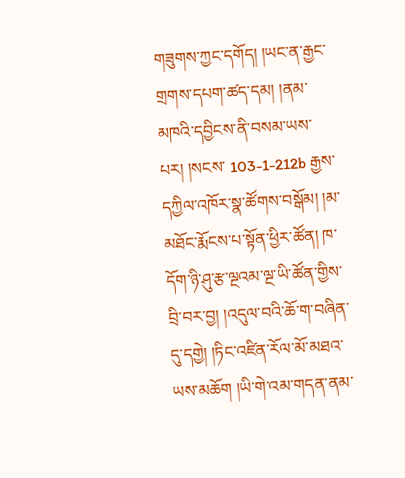གཟུགས་ཀྱང་དགོད། །ཡང་ན་རྒྱང་གྲགས་དཔག་ཚད་དམ། །ནམ་མཁའི་དབྱིངས་ནི་བསམ་ཡས་པར། །སངས་ 103-1-212b རྒྱས་དཀྱིལ་འཁོར་སྣ་ཚོགས་བསྒོམ། །མ་མཐོང་རྨོངས་པ་སྟོན་ཕྱིར་ཚོན། ཁ་དོག་ཉི་ཤུ་རྩ་ལྔའམ་ལྔ་ཡི་ཚོན་གྱིས་བྲི་བར་བྱ། །འདུལ་བའི་ཆོ་ག་བཞིན་དུ་དགྱེ། །ཏིང་འཛིན་རོལ་མོ་མཐའ་ཡས་མཆོག །ཡི་གེ་འམ་གདན་ནམ་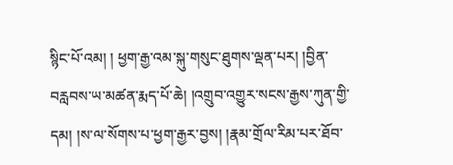སྙིང་པོ་འམ། ། ཕྱག་རྒྱ་འམ་སྐུ་གསུང་ཐུགས་ལྡན་པར། །བྱིན་བརླབས་ཡ་མཚན་རྨད་པོ་ཆེ། །འགྲུབ་འགྱུར་སངས་རྒྱས་ཀུན་གྱི་དམ། །ས་ལ་སོགས་པ་ཕྱག་རྒྱར་བྱས། །རྣམ་གྲོལ་རིམ་པར་ཐོབ་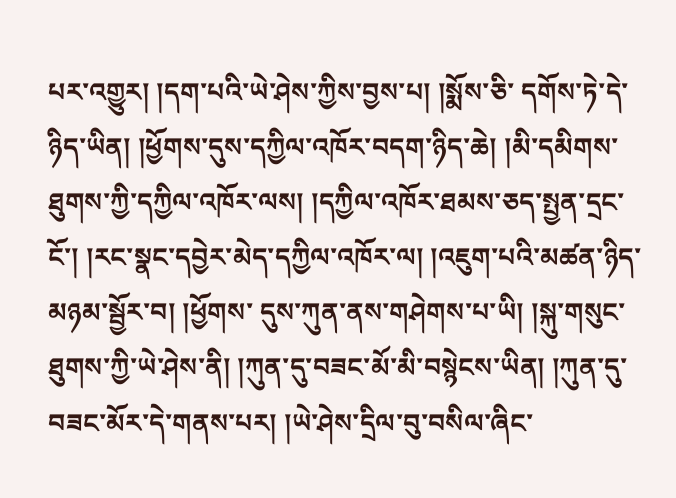པར་འགྱུར། །དག་པའི་ཡེ་ཤེས་ཀྱིས་བྱས་པ། །སྨོས་ཅི་ དགོས་ཏེ་དེ་ཉིད་ཡིན། །ཕྱོགས་དུས་དཀྱིལ་འཁོར་བདག་ཉིད་ཆེ། །མི་དམིགས་ཐུགས་ཀྱི་དཀྱིལ་འཁོར་ལས། །དཀྱིལ་འཁོར་ཐམས་ཅད་སྤྱན་དྲང་ངོ་། །རང་སྣང་དབྱེར་མེད་དཀྱིལ་འཁོར་ལ། །འཇུག་པའི་མཚན་ཉིད་མཉམ་སྦྱོར་བ། །ཕྱོགས་ དུས་ཀུན་ནས་གཤེགས་པ་ཡི། །སྐུ་གསུང་ཐུགས་ཀྱི་ཡེ་ཤེས་ནི། །ཀུན་དུ་བཟང་མོ་མི་བསྙེངས་ཡིན། །ཀུན་དུ་བཟང་མོར་དེ་གནས་པར། །ཡེ་ཤེས་དྲིལ་བུ་བསིལ་ཞིང་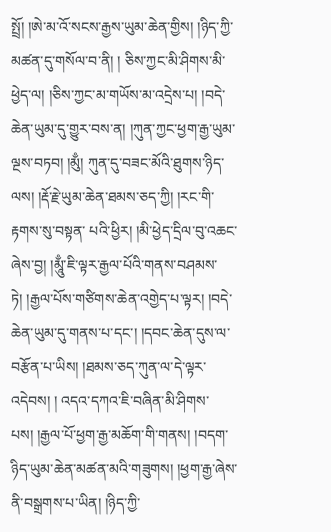སྤྲོ། །ཨེ་མ་འོ་སངས་རྒྱས་ཡུམ་ཆེན་གྱིས། །ཉིད་ཀྱི་མཚན་དུ་གསོལ་བ་ནི། ། ཅིས་ཀྱང་མི་ཤིགས་མི་ཕྱེད་ལ། །ཅིས་ཀྱང་མ་གཡོས་མ་འདྲེས་པ། །བདེ་ཆེན་ཡུམ་དུ་གྱུར་བས་ན། །ཀུན་ཀྱང་ཕྱག་རྒྱ་ཡུམ་ལྔས་བཏབ། །མུྃ། ཀུན་དུ་བཟང་མོའི་ཐུགས་ཉིད་ལས། །རྡོ་རྗེ་ཡུམ་ཆེན་ཐམས་ཅད་ཀྱི། །རང་གི་རྟགས་སུ་བསྟན་ པའི་ཕྱིར། །མི་ཕྱེད་དྲིལ་བུ་འཆང་ཞེས་བྱ། །མཱུྃ་ཇི་ལྟར་རྒྱལ་པོའི་གནས་བཤམས་ཏེ། །རྒྱལ་པོས་གཙིགས་ཆེན་འགྱེད་པ་ལྟར། །བདེ་ཆེན་ཡུམ་དུ་གནས་པ་དང་། །དབང་ཆེན་དུས་ལ་བརྩོན་པ་ཡིས། །ཐམས་ཅད་ཀུན་ལ་དེ་ལྟར་འདེབས། ། འདའ་དཀའ་ཇི་བཞིན་མི་ཤིགས་པས། །རྒྱལ་པོ་ཕྱག་རྒྱ་མཆོག་གི་གནས། །བདག་ཉིད་ཡུམ་ཆེན་མཚན་མའི་གཟུགས། །ཕྱག་རྒྱ་ཞེས་ནི་བསྒྲགས་པ་ཡིན། །ཉིད་ཀྱི་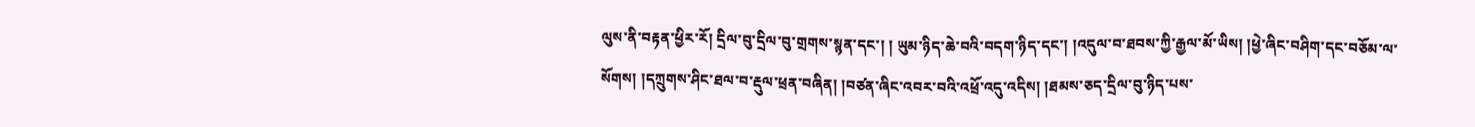ལུས་ནི་བརྟན་ཕྱིར་རོ། དྲིལ་བུ་དྲིལ་བུ་གྲགས་སྙན་དང་། ། ཡུམ་ཉིད་ཆེ་བའི་བདག་ཉིད་དང་། །འདུལ་བ་ཐབས་ཀྱི་རྒྱལ་མོ་ཡིས། །ཕྱེ་ཞིང་བཤིག་དང་བཅོམ་ལ་སོགས། །དཀྲུགས་ཤིང་ཐལ་བ་རྡུལ་ཕྲན་བཞིན། །བཙན་ཞིང་འབར་བའི་འཕྲོ་འདུ་འདིས། །ཐམས་ཅད་དྲིལ་བུ་ཉིད་པས་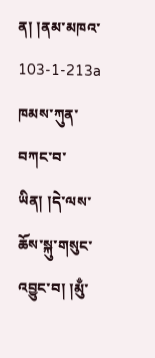ན། །ནམ་མཁའ་ 103-1-213a ཁམས་ཀུན་བཀང་བ་ཡིན། །དེ་ལས་ཆོས་སྐུ་གསུང་འབྱུང་བ། །མུྃ་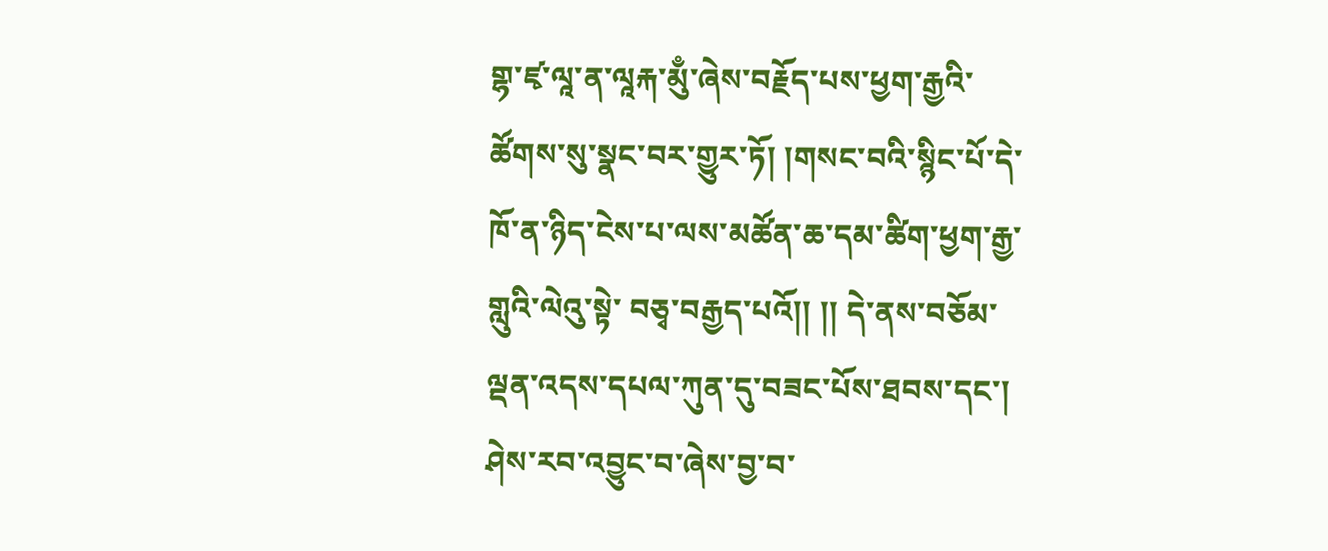གྷ་ཛྭ་ལཱ་ན་ལཱརྐ་མུྃ་ཞེས་བརྗོད་པས་ཕྱག་རྒྱའི་ཚོགས་སུ་སྣང་བར་གྱུར་ཏོ། །གསང་བའི་སྙིང་པོ་དེ་ཁོ་ན་ཉིད་ངེས་པ་ལས་མཚོན་ཆ་དམ་ཚིག་ཕྱག་རྒྱ་གླུའི་ལེའུ་སྟེ་ བཅྭ་བརྒྱད་པའོ།། །། དེ་ནས་བཅོམ་ལྡན་འདས་དཔལ་ཀུན་དུ་བཟང་པོས་ཐབས་དང་། ཤེས་རབ་འབྱུང་བ་ཞེས་བྱ་བ་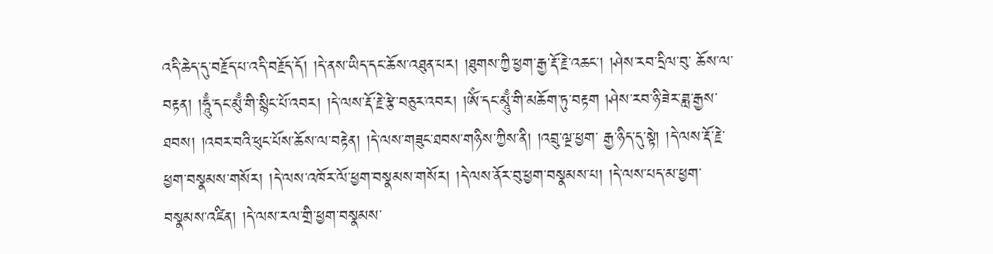འདི་ཆེད་དུ་བརྗོད་པ་འདི་བརྗོད་དོ། །དེ་ནས་ཡིད་དང་ཆོས་འཐུན་པར། །ཐུགས་ཀྱི་ཕྱག་རྒྱ་རྡོ་རྗེ་འཆང་། །ཤེས་རབ་དྲིལ་བུ་ ཆོས་ལ་བརྟན། །ཧཱུྃ་དང་མུྃ་གི་སྙིང་པོ་འབར། །དེ་ལས་རྡོ་རྗེ་རྩེ་བཅུར་འབར། །ཨོཾ་དང་མཱུྃ་གི་མཆོག་ཏུ་བརྟག །ཤེས་རབ་ཉི་ཟེར་ཟླ་རྒྱས་ཐབས། །འབར་བའི་ཕུང་པོས་ཆོས་ལ་བརྟེན། །དེ་ལས་གཟུང་ཐབས་གཉིས་ཀྱིས་ནི། །འབྲུ་ལྔ་ཕྱག་ རྒྱ་ཉིད་དུ་སྟེ། །དེ་ལས་རྡོ་རྗེ་ཕྱག་བསྣམས་གསོར། །དེ་ལས་འཁོར་ལོ་ཕྱག་བསྣམས་གསོར། །དེ་ལས་ནོར་བུ་ཕྱག་བསྣམས་པ། །དེ་ལས་པད་མ་ཕྱག་བསྣམས་འཛིན། །དེ་ལས་རལ་གྲི་ཕྱག་བསྣམས་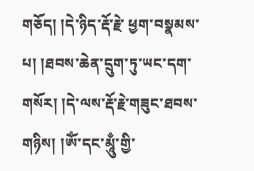གཅོད། །དེ་ཉིད་རྡོ་རྗེ་ ཕྱག་བསྣམས་པ། །ཐབས་ཆེན་དྲུག་ཏུ་ཡང་དག་གསོར། །དེ་ལས་རྡོ་རྗེ་གཟུང་ཐབས་གཉིས། །ཨོཾ་དང་མཱུྃ་གྱི་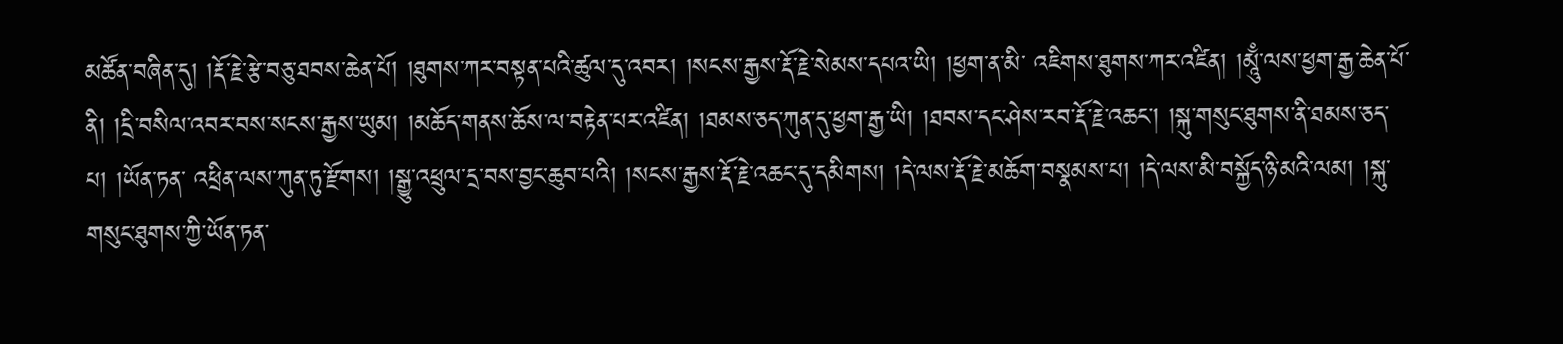མཚོན་བཞིན་དུ། །རྡོ་རྗེ་རྩེ་བཅུ་ཐབས་ཆེན་པོ། །ཐུགས་ཀར་བསྟན་པའི་ཚུལ་དུ་འབར། །སངས་རྒྱས་རྡོ་རྗེ་སེམས་དཔའ་ཡི། །ཕྱག་ན་མི་ འཇིགས་ཐུགས་ཀར་འཛིན། །མཱུྃ་ལས་ཕྱག་རྒྱ་ཆེན་པོ་ནི། །དྲི་བསིལ་འབར་བས་སངས་རྒྱས་ཡུམ། །མཆོད་གནས་ཆོས་ལ་བརྟེན་པར་འཛིན། །ཐམས་ཅད་ཀུན་དུ་ཕྱག་རྒྱ་ཡི། །ཐབས་དང་ཤེས་རབ་རྡོ་རྗེ་འཆང་། །སྐུ་གསུང་ཐུགས་ནི་ཐམས་ཅད་པ། །ཡོན་ཏན་ འཕྲིན་ལས་ཀུན་ཏུ་རྫོགས། །སྒྱུ་འཕྲུལ་དྲ་བས་བྱང་ཆུབ་པའི། །སངས་རྒྱས་རྡོ་རྗེ་འཆང་དུ་དམིགས། །དེ་ལས་རྡོ་རྗེ་མཆོག་བསྣམས་པ། །དེ་ལས་མི་བསྐྱོད་ཉི་མའི་ལམ། །སྐུ་གསུང་ཐུགས་ཀྱི་ཡོན་ཏན་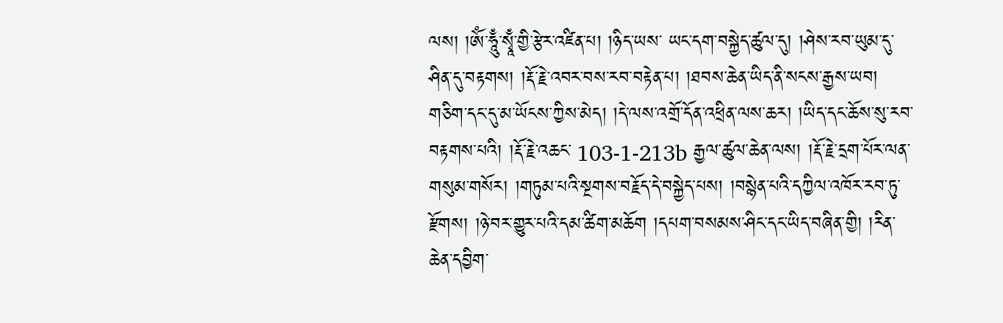ལས། །ཨོཾ་ཧཱུྃ་སྭཱྃ་གྱི་རྩེར་འཛིན་པ། །ཉིད་ཡས་ ཡང་དག་བསྐྱེད་ཚུལ་དུ། །ཤེས་རབ་ཡུམ་དུ་ཤིན་དུ་བརྟགས། །རྡོ་རྗེ་འབར་བས་རབ་བརྟེན་པ། །ཐབས་ཆེན་ཡིད་ནི་སངས་རྒྱས་ཡབ། གཅིག་དང་དུ་མ་ཡོངས་ཀྱིས་མེད། །དེ་ལས་འགྲོ་དོན་འཕྲིན་ལས་ཆར། །ཡིད་དང་ཆོས་སུ་རབ་བརྟགས་པའི། །རྡོ་རྗེ་འཆང་ 103-1-213b རྒྱལ་ཚུལ་ཆེན་ལས། །རྡོ་རྗེ་དྲག་པོར་ལན་གསུམ་གསོར། །གཏུམ་པའི་སྔགས་བརྗོད་དེ་བསྐྱེད་པས། །བསྙེན་པའི་དཀྱིལ་འཁོར་རབ་ཏུ་རྫོགས། །ཉེ་བར་གྱུར་པའི་དམ་ཚིག་མཆོག །དཔག་བསམས་ཤིང་དང་ཡིད་བཞིན་གྱི། །རིན་ཆེན་དབྱིག་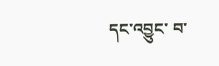དང་འབྱུང་ བ་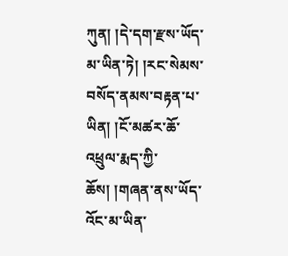ཀུན། །དེ་དག་རྫས་ཡོད་མ་ཡིན་ཏེ། །རང་སེམས་བསོད་ནམས་བརྟན་པ་ཡིན། །ངོ་མཚར་ཆོ་འཕྲུལ་རྨད་ཀྱི་ཆོས། །གཞན་ནས་ཡོད་འོང་མ་ཡིན་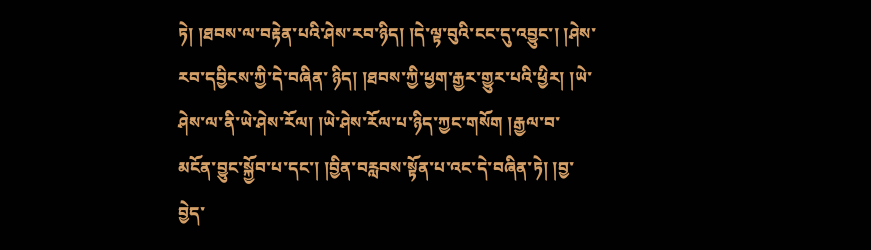ཏེ། །ཐབས་ལ་བརྟེན་པའི་ཤེས་རབ་ཉིད། །དེ་ལྟ་བུའི་ངང་དུ་འབྱུང་། །ཤེས་རབ་དབྱིངས་ཀྱི་དེ་བཞིན་ ཉིད། །ཐབས་ཀྱི་ཕྱག་རྒྱར་གྱུར་པའི་ཕྱིར། །ཡེ་ཤེས་ལ་ནི་ཡེ་ཤེས་རོལ། །ཡེ་ཤེས་རོལ་པ་ཉིད་ཀྱང་གསོག །རྒྱལ་བ་མངོན་བྱུང་སྐྱོབ་པ་དང་། །བྱིན་བརླབས་སྟོན་པ་འང་དེ་བཞིན་ཏེ། །བྱ་བྱེད་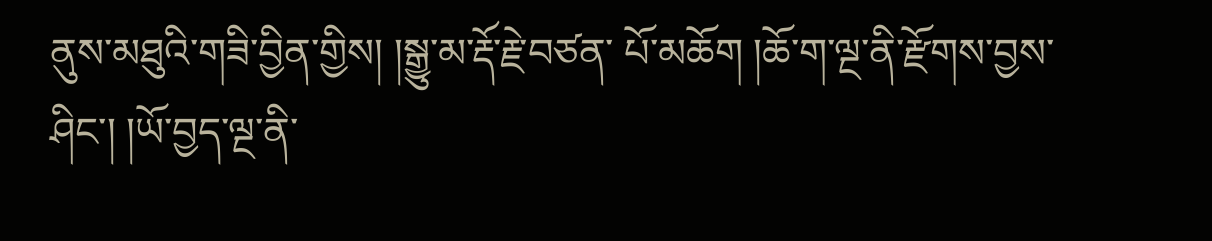ནུས་མཐུའི་གཟི་བྱིན་གྱིས། །སྒྱུ་མ་རྡོ་རྗེ་བཙན་ པོ་མཆོག །ཆོ་ག་ལྔ་ནི་རྫོགས་བྱས་ཤིང་། །ཡོ་བྱད་ལྔ་ནི་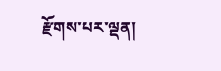རྫོགས་པར་ལྡན།